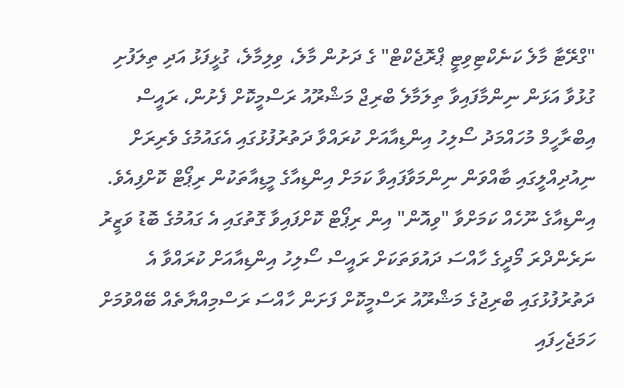"ގްރޭޓާ މާލެ ކަނެކްޓިވިޓީ ޕްރޮޖެކްޓް" ގެ ދަށުން މާލެ، ވިލިމާލެ، ގުޅީފަޅު އަދި ތިލަފުށި ގުޅުވާ އަޅަން ނިންމާފައިވާ ތިލަމާލެ ބްރިޖް މަޝްރޫއު ރަސްމީކޮށް ފެށުން، ރައީސް އިބްރާހީމް މުހައްމަދު ސޯލިހު އިންޑިއާއަށް ކުރައްވާ ދަތުރުފުޅުގައި އެގައުމުގެ ވެރިރަށް ނިއުދިއްލީގައި ބާއްވަން ނިންމަވާފައިވާ ކަމަށް އިންޑިއާގެ މީޑިއާތަކުން ރިޕޯޓް ކޮށްފިއެވެ.
އިންޑިއާގެ ނޫހެއް ކަމަށްވާ "ވިއޮން" އިން ރިޕޯޓް ކޮށްފައިވާ ގޮތުގައި އެ ގައުމުގެ ބޮޑު ވަޒީރު ނަރެންދްރަ މޯދީގެ ހާއްސަ ދައުވަތަކަށް ރައީސް ސޯލިހު އިންޑިއާއަށް ކުރައްވާ އެ ދަތުރުފުޅުގައި ބްރިޖުގެ މަޝްރޫއު ރަސްމީކޮށް ފަށަން ހާއްސަ ރަސްމިއްޔާތެއް ބޭއްވުމަށް ހަމަޖެހިފައި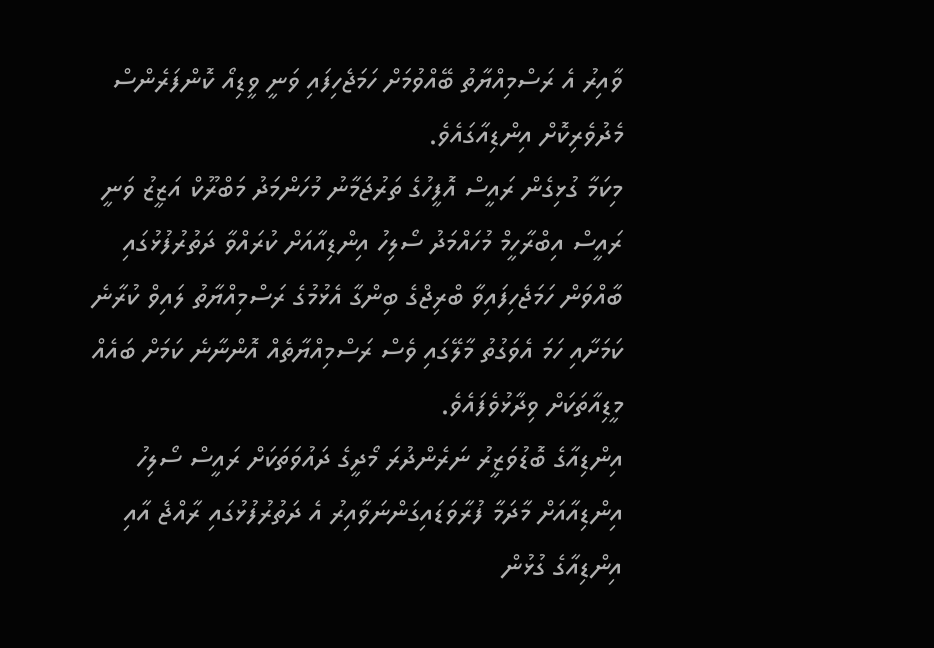ވާއިރު އެ ރަސްމިއްޔާތު ބޭއްވުމަށް ހަމަޖެހިފައި ވަނީ ވީޑިއޯ ކޮންފަރެންސް މެދުވެރިކޮށް އިންޑިއާގައެވެ.
މިކަމާ ގުޅިގެން ރައީސް އޮފީހުގެ ތަރުޖަމާނު މުހަންމަދު މަބްރޫކް އަޒީޒު ވަނީ ރައީސް އިބްރާހީމް މުހައްމަދު ސޯލިހު އިންޑިއާއަށް ކުރައްވާ ދަތުރުފުޅުގައި ބާއްވަން ހަމަޖެހިފައިވާ ބްރިޖްގެ ބިންގާ އެޅުމުގެ ރަސްމިއްޔާތު ލައިވް ކުރާނެ ކަމަށާއި ހަމަ އެވަގުތު މާލޭގައި ވެސް ރަސްމިއްޔާތެއް އޮންނާނެ ކަމަށް ބައެއް މީޑިއާތަކަށް ވިދާޅުވެފައެވެ.
އިންޑިއާގެ ބޮޑުވަޒީރު ނަރެންދުރަ މޯދީގެ ދައުވަތަކަށް ރައީސް ސޯލިހު އިންޑިއާއަށް މާދަމާ ފުރާވަޑައިގަންނަވާއިރު އެ ދަތުރުފުޅުގައި ރާއްޖެ އާއި އިންޑިއާގެ ގުޅުން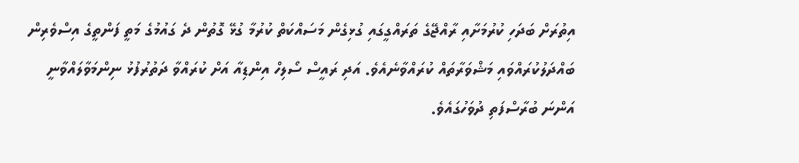އިތުރަށް ބަދަހި ކުރުމަށާއި ރާއްޖޭގެ ތަރައްގީގައި ގުޅިގެން މަސައްކަތް ކުރުމާ ގުޅޭ ގޮތުން ދެ ގައުމުގެ މަތީ ފަންތީގެ އިސްވެރިން ބައްދަލުކުރައްވައި މަޝްވަރާތައް ކުރައްވާނެއެވެ. އަދި ރައީސް ސޯލިހް އިންޑިއާ އަށް ކުރައްވާ ދަތުރުފުޅު ނިންމަވާލައްވާނީ އަންނަ ބުރާސްފަތި ދުވަހުގައެވެ.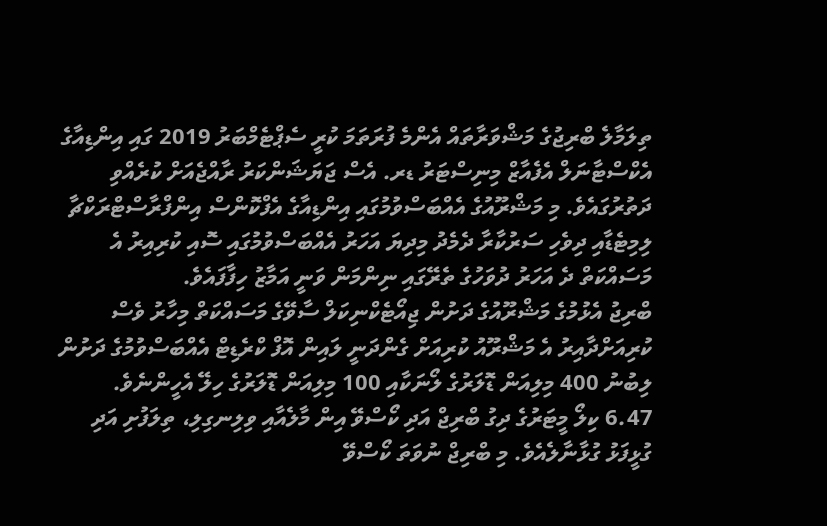ތިލަމާލެ ބްރިޖުގެ މަޝްވަރާތައް އެންމެ ފުރަތަމަ ކުރީ ސެޕްޓެމްބަރު 2019 ގައި އިންޑިއާގެ އެކްސްޓާނަލް އެފެއާޒް މިނިސްޓަރު ޑރ. އެސް ޖަޔަޝަންކަރު ރާއްޖެއަށް ކުރެއްވި ދަތުރުގައެވެ. މި މަޝްރޫއުގެ އެއްބަސްވުމުގައި އިންޑިއާގެ އެފްކޮންސް އިންފްރާސްޓްރަކްޗާ ލިމިޓެޑާއި ދިވެހި ސަރުކާރާ ދެމެދު މިދިޔަ އަހަރު އެއްބަސްވުމުގައި ސޮއި ކުރިއިރު އެ މަސައްކަތް ދެ އަހަރު ދުވަހުގެ ތެރޭގައި ނިންމަން ވަނީ އަމާޒު ހިފާފައެވެ.
ބްރިޖު އެޅުމުގެ މަޝްރޫއުގެ ދަށުން ޖިއޯޓެކްނިކަލް ސާވޭގެ މަސައްކަތް މިހާރު ވެސް ކުރިއަށްދާއިރު އެ މަޝްރޫއު ކުރިއަށް ގެންދަނީ ލައިން އޮފް ކްރެޑިޓް އެއްބަސްވުމުގެ ދަށުން ލިބުނު 400 މިލިއަން ޑޮލަރުގެ ލޯނަކާއި 100 މިލިއަން ޑޮލަރުގެ ހިލޭ އެހީންނެވެ.
6.47 ކިލޯ މީޓަރުގެ ދިގު ބްރިޖް އަދި ކޯސްވޭ އިން މާލެއާއި ވިލިނގިލި، ތިލަފުށި އަދި ގުޅީފަޅު ގުޅާނާލެއެވެ. މި ބްރިޖް ނުވަތަ ކޯސްވޭ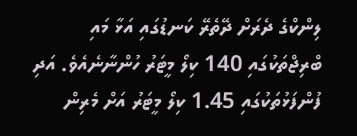ލިންކްގެ ދެރަށް ދޭތެރޭ ކަނޑުގައި އަޅާ މައި ބްރިޖްތަކުގައި 140 ކިލޯ މީޓަރު ހުންނާނެއެވެ. އަދި ފުންފަޅުތަކުގައި 1.45 ކިލޯ މީޓަރު އަށް މެރިން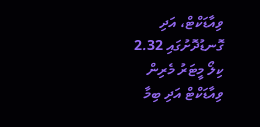ވިއާޑަކްޓް، އަދި ގޮނޑުދޮށުގައި 2.32 ކިލޯ މީޓަރު މެރިން ވިއާޑަކްޓް އަދި ބިމާ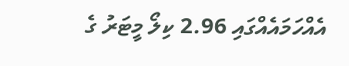އެއްހަމައެއްގައި 2.96 ކިލޯ މީޓަރު ގެ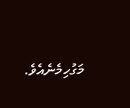މަގުހިމެނެއެވެ.